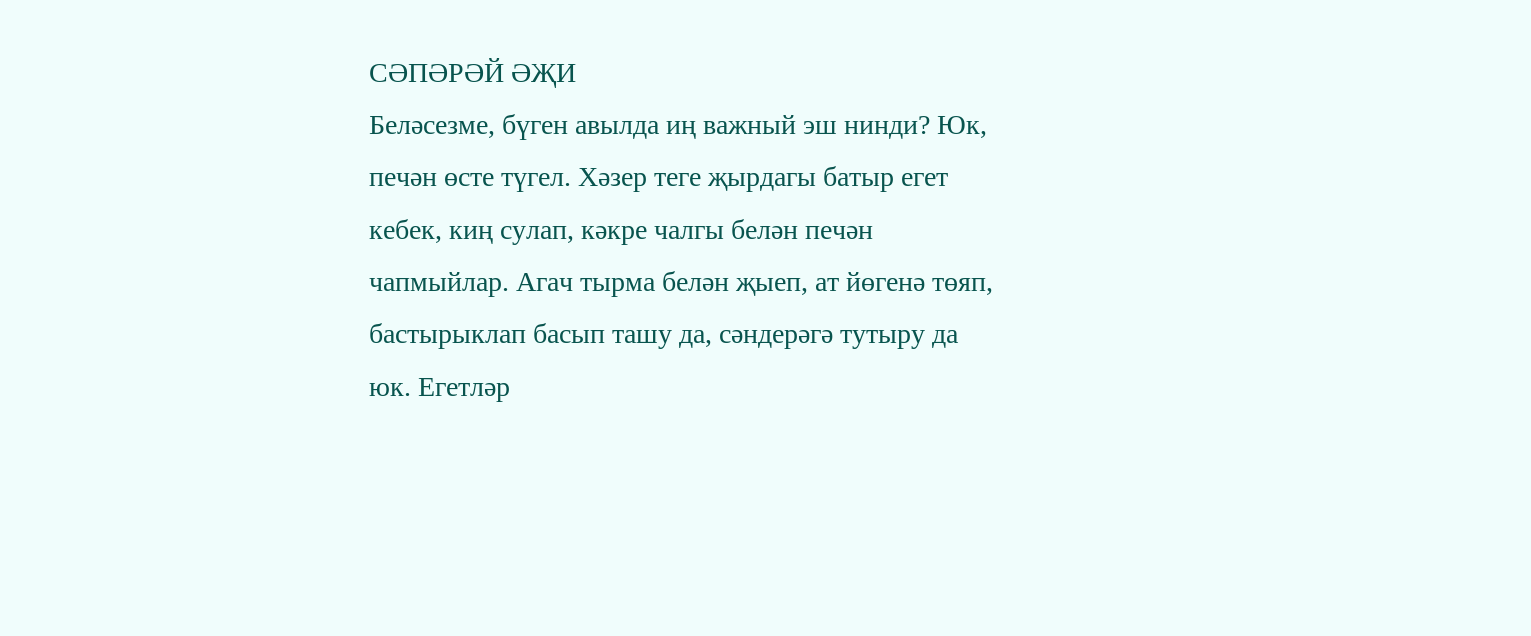СӘПӘРӘЙ ӘҖИ
Беләсезме, бүген авылда иң важный эш нинди? Юк, печән өсте түгел. Хәзер теге җырдагы батыр егет кебек, киң сулап, кәкре чалгы белән печән чапмыйлар. Агач тырма белән җыеп, ат йөгенә төяп, бастырыклап басып ташу да, сәндерәгә тутыру да юк. Егетләр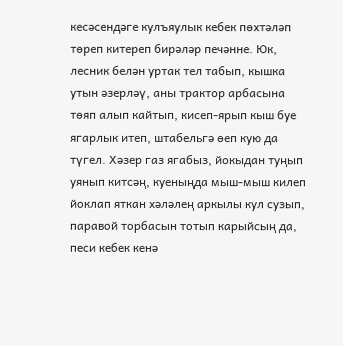кесәсендәге кулъяулык кебек пөхтәләп төреп китереп бирәләр печәнне. Юк, лесник белән уртак тел табып, кышка утын әзерләү, аны трактор арбасына төяп алып кайтып, кисеп-ярып кыш буе ягарлык итеп, штабельгә өеп кую да түгел. Хәзер газ ягабыз, йокыдан туңып уянып китсәң, куеныңда мыш-мыш килеп йоклап яткан хәләлең аркылы кул сузып, паравой торбасын тотып карыйсың да, песи кебек кенә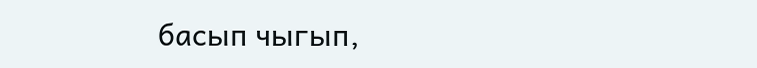басып чыгып,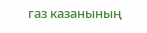газ казанының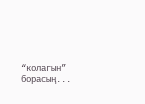“колагын” борасың...